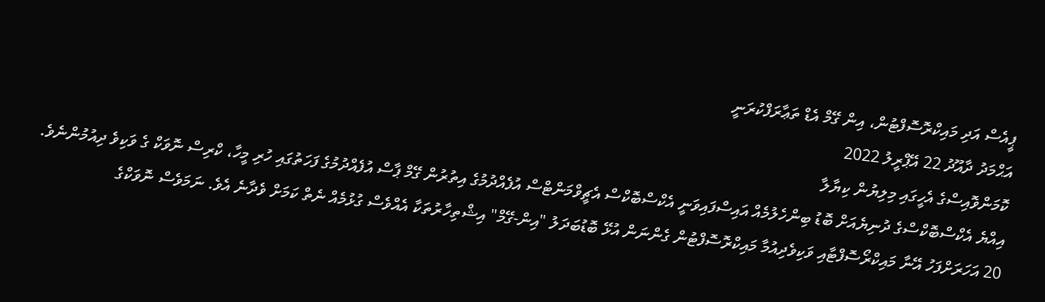ޕީއެސް އަދި މައިކްރޮސޮފްޓުން، އިން ގޭމް އެޑް ތަޢާރަފްކުރަނީ
އަޙްމަދު ދާއޫދު 22 އޭޕްރީލު 2022
ކޮމަންވޮއިސްގެ އެހީގައި މިލިޔުން ކިޔާލާ
އިއްޔެ އެކްސްބޮކްސްގެ ދުނިޔެއަށް ބޮޑު ބިންހެލުމެއް އައިސްފައިވަނީ އެކްސްބޮކްސް އެޗީވްމަންޓްސް އުފެއްދުމުގެ އިތުރުން ގޭމް ޕާސް އުފެއްދުމުގެ ފަހަތުގައި ހުރި މީހާ، ކްރިސް ނޮވަކް ގެ ވަކިވެ ދިއުމުންނެވެ.
20 އަހަރަށްފަހު އޭނާ މައިކްރޯސޮފްޓާއި ވަކިވެދިއުމާ މައިކްރޮސޮފްޓުން ގެންނަން އުޅޭ ބޮޑުބަދަލު "އިން-ގޭމް" އިޝްތިހާރުތަކާ އެއްވެސް ގުޅުމެއް ނެތް ކަމަށް ވެދާނެ އެވެ. ނަމަވެސް ނޮވަކްގެ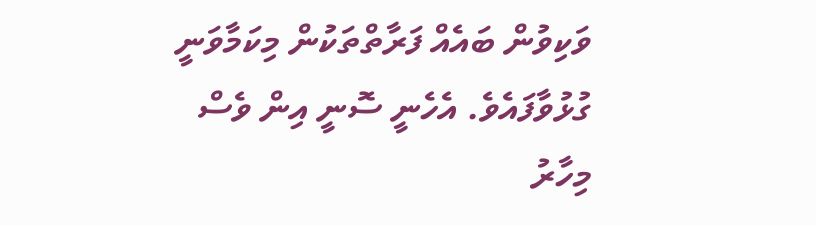ވަކިވުން ބައެއް ފަރާތްތަކުން މިކަމާވަނީ ގުޅުވާފައެވެ. އެހެނީ ސޮނީ އިން ވެސް މިހާރު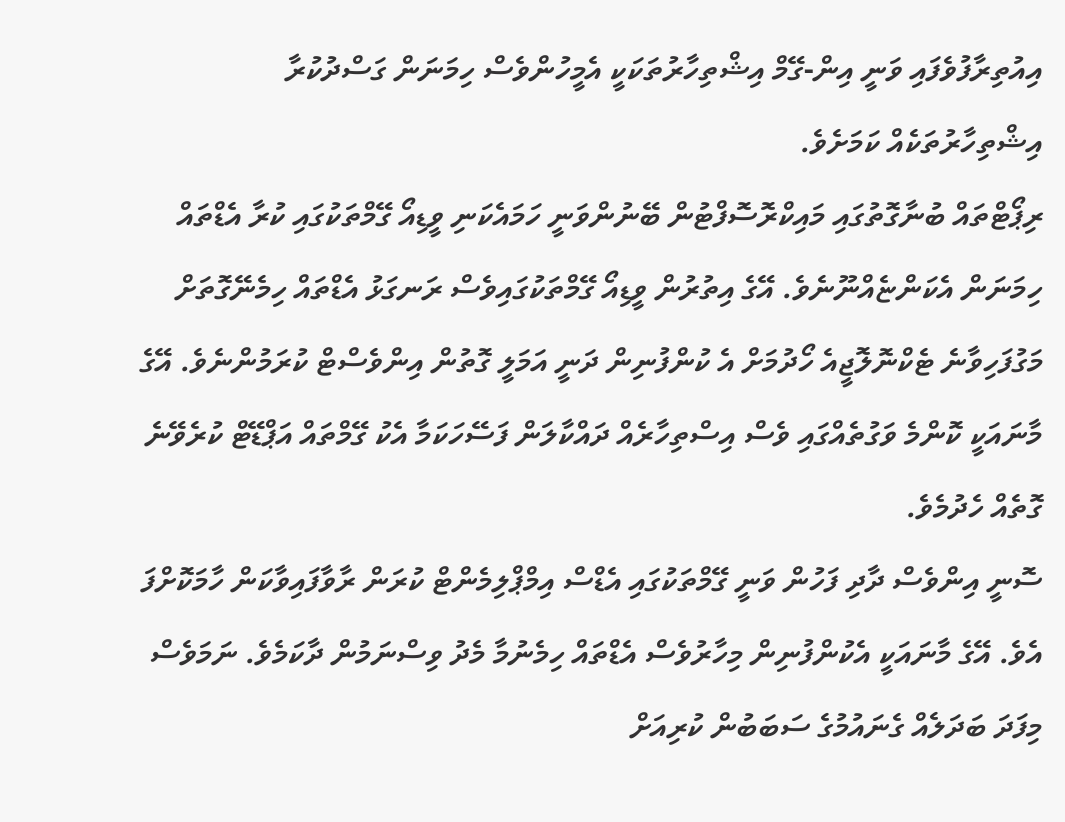އިއުތިރާފުވެފައި ވަނީ އިން-ގޭމް އިޝްތިހާރުތަކަކީ އެމީހުންވެސް ހިމަނަން ގަސްދުކުރާ އިޝްތިހާރުތަކެއް ކަމަށެވެ.
ރިޕޯޓްތައް ބުނާގޮތުގައި މައިކްރޮސޮފްޓުން ބޭނުންވަނީ ހަމައެކަނި ވީޑިއޯ ގޭމްތަކުގައި ކުރާ އެޑްތައް ހިމަނަން އެކަންޏެއްނޫނެވެ. އޭގެ އިތުރުން ވީޑިއޯ ގޭމްތަކުގައިވެސް ރަނގަޅު އެޑްތައް ހިމެނޭގޮތަށް މަގުފަހިވާނެ ޓެކްނޮލޮޖީއެ ހޯދުމަށް އެ ކުންފުނިން ދަނީ އަމަލީ ގޮތުން އިންވެސްޓް ކުރަމުންނެވެ. އޭގެ މާނައަކީ ކޮންމެ ވަގުތެއްގައި ވެސް އިސްތިހާރެއް ދައްކާލަން ފަސޭހަކަމާ އެކު ގޭމްތައް އަޕްޑޭޓް ކުރެވޭނެ ގޮތެއް ހެދުމެވެ.
ސޮނީ އިންވެސް ދާދި ފަހުން ވަނީ ގޭމްތަކުގައި އެޑްސް އިމްޕްލިމެންޓް ކުރަން ރާވާފައިވާކަން ހާމަކޮށްފަ އެވެ. އޭގެ މާނައަކީ އެކުންފުނިން މިހާރުވެސް އެޑްތައް ހިމެނުމާ މެދު ވިސްނަމުން ދާކަމެވެ. ނަމަވެސް މިފަދަ ބަދަލެއް ގެނައުމުގެ ސަބަބުން ކުރިއަށް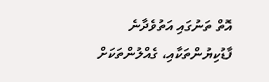އޮތް ތަނުގައި އަތުވެދާނެ ފާޑުކިޔުންތަކާއި، ގެއްލުންތަކަށް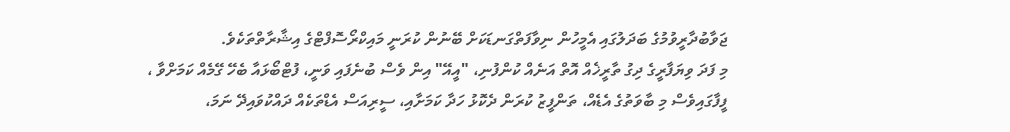ޖަވާބުދާރީވުމުގެ ބަދަލުގައި އެމީހުން ނިވާފަތްގަނޑަކަށް ބޭނުން ކުރަނީ މައިކްރޯސޮފްޓްގެ އިޝާރާތްތަކެވެ.
މި ފަދަ ވިޔަފާރީގެ ދިގު ތާރީޚެއް އޮތް އަނެއް ކުންފުނި، "އީއޭ" އިން ވެސް ބުނެފައި ވަނީ، ފުޓްބޯޅައާ ބެހޭ ގޭމެއް ކަމަށްވާ ، ފީފާގައިވެސް މި ބާވަތުގެ އެޑެއް، ތަންފީޒު ކުރަން ދެކޮޅު ހަދާ ކަމަށާއި، ސީރިއަސް އެޑްތަކެއް ދައްކުވައިދޭ ނަމަ،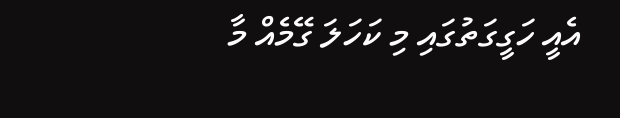އެއީ ހަގީގަތުގައި މި ކަހަލަ ގޭމެއް މާ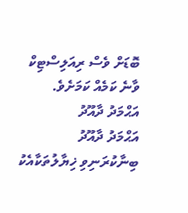ބޮޑަށް ވެސް ރިއަލިސްޓިކް ވާނެ ކަމެއް ކަމަށެވެ.
އަޙްމަދު ދާއޫދު
އަޙްމަދު ދާއޫދު
ބިނާކުރަނިވި ޚިޔާލުތަކާއެކު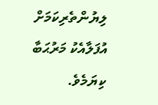ލިޔުންތެރިކަމަށް އުފަލާއެކު މަރުޙަބާ ކިޔަމެވެ.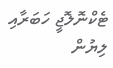ޓެކްނޮލޮޖީ ހަބަރާއި ލިޔުން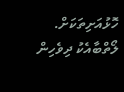ހޮޅުއަށިތަކަށް.
ލޯތްބާއެކު ދިވެހިން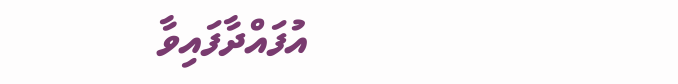އުފައްދާފައިވާ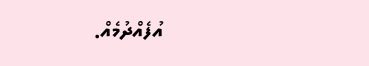އުފެއްދުމެއް.